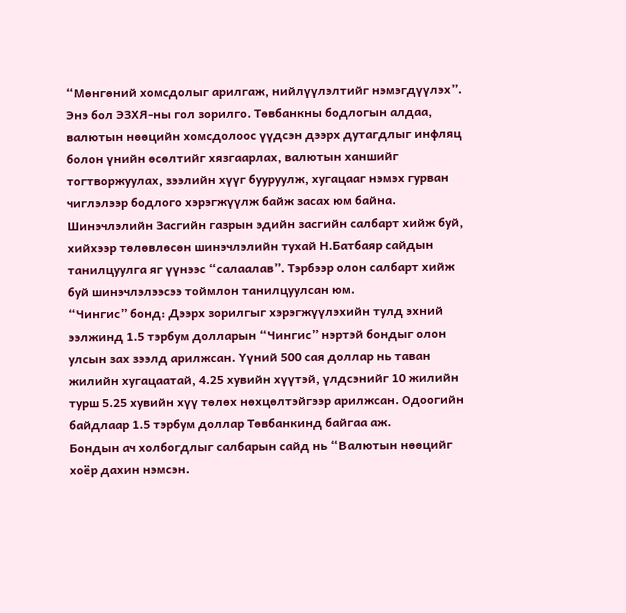“Мөнгөний хомсдолыг арилгаж, нийлүүлэлтийг нэмэгдүүлэх”. Энэ бол ЭЗХЯ-ны гол зорилго. Төвбанкны бодлогын алдаа, валютын нөөцийн хомсдолоос үүдсэн дээрх дутагдлыг инфляц болон үнийн өсөлтийг хязгаарлах, валютын ханшийг тогтворжуулах, зээлийн хүүг бууруулж, хугацааг нэмэх гурван чиглэлээр бодлого хэрэгжүүлж байж засах юм байна. Шинэчлэлийн Засгийн газрын эдийн засгийн салбарт хийж буй, хийхээр төлөвлөсөн шинэчлэлийн тухай Н.Батбаяр сайдын танилцуулга яг үүнээс “салаалав”. Тэрбээр олон салбарт хийж буй шинэчлэлээсээ тоймлон танилцуулсан юм.
“Чингис” бонд: Дээрх зорилгыг хэрэгжүүлэхийн тулд эхний ээлжинд 1.5 тэрбум долларын “Чингис” нэртэй бондыг олон улсын зах зээлд арилжсан. Үүний 500 сая доллар нь таван жилийн хугацаатай, 4.25 хувийн хүүтэй, үлдсэнийг 10 жилийн турш 5.25 хувийн хүү төлөх нөхцөлтэйгээр арилжсан. Одоогийн байдлаар 1.5 тэрбум доллар Төвбанкинд байгаа аж.
Бондын ач холбогдлыг салбарын сайд нь “Валютын нөөцийг хоёр дахин нэмсэн.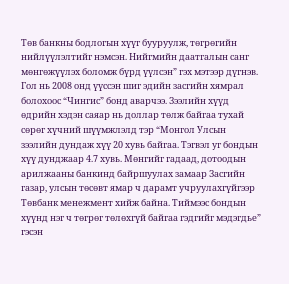Төв банкны бодлогын хүүг бууруулж, төгрөгийн нийлүүлэлтийг нэмсэн. Нийгмийн даатгалын санг мөнгөжүүлэх боломж бүрд үүлсэн” гэх мэтээр дүгнэв. Гол нь 2008 онд үүссэн шиг эдийн засгийн хямрал болохоос “Чингис” бонд аварчээ. Зээлийн хүүд өдрийн хэдэн саяар нь доллар төлж байгаа тухай сөрөг хүчний шүүмжлэлд тэр “Монгол Улсын зээлийн дундаж хүү 20 хувь байгаа. Тэгвэл уг бондын хүү дунджаар 4.7 хувь. Мөнгийг гадаад, дотоодын арилжааны банкинд байршуулах замаар Засгийн газар, улсын төсөвт ямар ч дарамт учруулахгүйгээр Төвбанк менежмент хийж байна. Тиймээс бондын хүүнд нэг ч төгрөг төлөхгүй байгаа гэдгийг мэдэгдье” гэсэн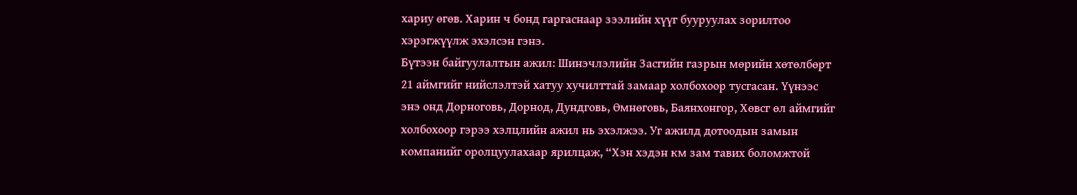хариу өгөв. Харин ч бонд гаргаснаар зээлийн хүүг бууруулах зорилтоо хэрэгжүүлж эхэлсэн гэнэ.
Бүтээн байгуулалтын ажил: Шинэчлэлийн Засгийн газрын мөрийн хөтөлбөрт 21 аймгийг нийслэлтэй хатуу хучилттай замаар холбохоор тусгасан. Үүнээс энэ онд Дорноговь, Дорнод, Дундговь, Өмнөговь, Баянхонгор, Хөвсг өл аймгийг холбохоор гэрээ хэлцлийн ажил нь эхэлжээ. Уг ажилд дотоодын замын компанийг оролцуулахаар ярилцаж, “Хэн хэдэн км зам тавих боломжтой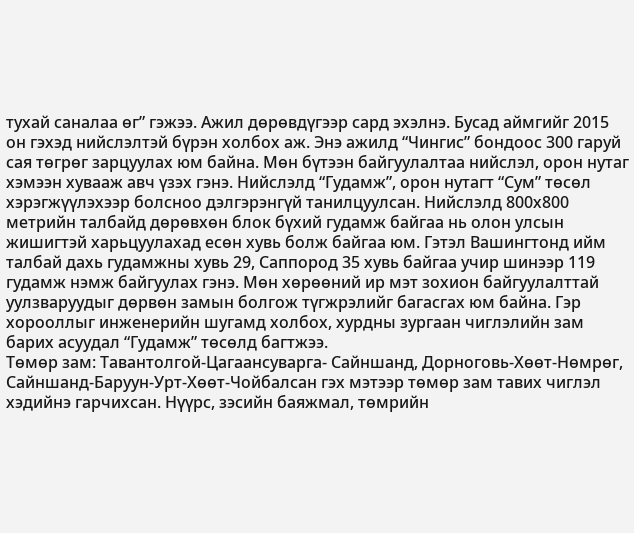тухай саналаа өг” гэжээ. Ажил дөрөвдүгээр сард эхэлнэ. Бусад аймгийг 2015 он гэхэд нийслэлтэй бүрэн холбох аж. Энэ ажилд “Чингис” бондоос 300 гаруй сая төгрөг зарцуулах юм байна. Мөн бүтээн байгуулалтаа нийслэл, орон нутаг хэмээн хувааж авч үзэх гэнэ. Нийслэлд “Гудамж”, орон нутагт “Сум” төсөл хэрэгжүүлэхээр болсноо дэлгэрэнгүй танилцуулсан. Нийслэлд 800х800 метрийн талбайд дөрөвхөн блок бүхий гудамж байгаа нь олон улсын жишигтэй харьцуулахад есөн хувь болж байгаа юм. Гэтэл Вашингтонд ийм талбай дахь гудамжны хувь 29, Саппород 35 хувь байгаа учир шинээр 119 гудамж нэмж байгуулах гэнэ. Мөн хөрөөний ир мэт зохион байгуулалттай уулзваруудыг дөрвөн замын болгож түгжрэлийг багасгах юм байна. Гэр хорооллыг инженерийн шугамд холбох, хурдны зургаан чиглэлийн зам барих асуудал “Гудамж” төсөлд багтжээ.
Төмөр зам: Тавантолгой-Цагаансуварга- Сайншанд, Дорноговь-Хөөт-Нөмрөг, Сайншанд-Баруун-Урт-Хөөт-Чойбалсан гэх мэтээр төмөр зам тавих чиглэл хэдийнэ гарчихсан. Нүүрс, зэсийн баяжмал, төмрийн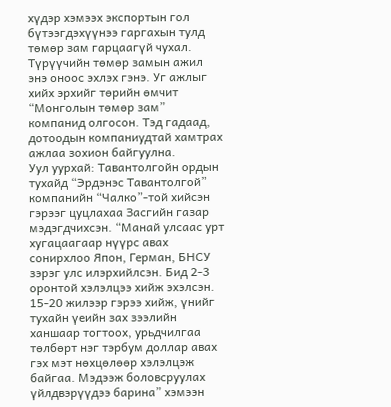хүдэр хэмээх экспортын гол бүтээгдэхүүнээ гаргахын тулд төмөр зам гарцаагүй чухал. Түрүүчийн төмөр замын ажил энэ оноос эхлэх гэнэ. Уг ажлыг хийх эрхийг төрийн өмчит “Монголын төмөр зам” компанид олгосон. Тэд гадаад, дотоодын компаниудтай хамтрах ажлаа зохион байгуулна.
Уул уурхай: Тавантолгойн ордын тухайд “Эрдэнэс Тавантолгой” компанийн “Чалко”-той хийсэн гэрээг цуцлахаа Засгийн газар мэдэгдчихсэн. “Манай улсаас урт хугацаагаар нүүрс авах сонирхлоо Япон, Герман, БНСУ зэрэг улс илэрхийлсэн. Бид 2-3 оронтой хэлэлцээ хийж эхэлсэн. 15-20 жилээр гэрээ хийж, үнийг тухайн үеийн зах зээлийн ханшаар тогтоох, урьдчилгаа төлбөрт нэг тэрбум доллар авах гэх мэт нөхцөлөөр хэлэлцэж байгаа. Мэдээж боловсруулах үйлдвэрүүдээ барина” хэмээн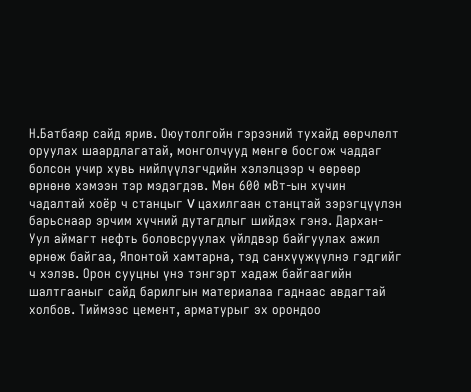Н.Батбаяр сайд ярив. Оюутолгойн гэрээний тухайд өөрчлөлт оруулах шаардлагатай, монголчууд мөнгө босгож чаддаг болсон учир хувь нийлүүлэгчдийн хэлэлцээр ч өөрөөр өрнөнө хэмээн тэр мэдэгдэв. Мөн 600 мВт-ын хүчин чадалтай хоёр ч станцыг V цахилгаан станцтай зэрэгцүүлэн барьснаар эрчим хүчний дутагдлыг шийдэх гэнэ. Дархан-Уул аймагт нефть боловсруулах үйлдвэр байгуулах ажил өрнөж байгаа, Японтой хамтарна, тэд санхүүжүүлнэ гэдгийг ч хэлэв. Орон сууцны үнэ тэнгэрт хадаж байгаагийн шалтгааныг сайд барилгын материалаа гаднаас авдагтай холбов. Тиймээс цемент, арматурыг эх орондоо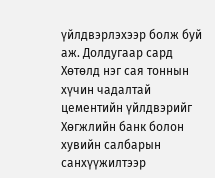үйлдвэрлэхээр болж буй аж. Долдугаар сард Хөтөлд нэг сая тоннын хүчин чадалтай цементийн үйлдвэрийг Хөгжлийн банк болон хувийн салбарын санхүүжилтээр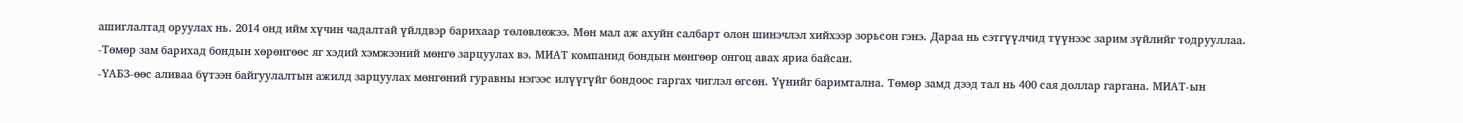ашиглалтад оруулах нь. 2014 онд ийм хүчин чадалтай үйлдвэр барихаар төлөвлөжээ. Мөн мал аж ахуйн салбарт олон шинэчлэл хийхээр зорьсон гэнэ. Дараа нь сэтгүүлчид түүнээс зарим зүйлийг тодрууллаа.
-Төмөр зам барихад бондын хөрөнгөөс яг хэдий хэмжээний мөнгө зарцуулах вэ. МИАТ компанид бондын мөнгөөр онгоц авах яриа байсан.
-ҮАБЗ-өөс аливаа бүтээн байгуулалтын ажилд зарцуулах мөнгөний гуравны нэгээс илүүгүйг бондоос гаргах чиглэл өгсөн. Үүнийг баримтална. Төмөр замд дээд тал нь 400 сая доллар гаргана. МИАТ-ын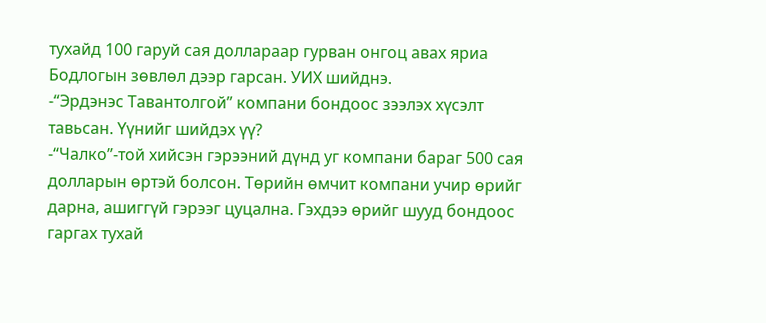тухайд 100 гаруй сая доллараар гурван онгоц авах яриа Бодлогын зөвлөл дээр гарсан. УИХ шийднэ.
-“Эрдэнэс Тавантолгой” компани бондоос зээлэх хүсэлт тавьсан. Үүнийг шийдэх үү?
-“Чалко”-той хийсэн гэрээний дүнд уг компани бараг 500 сая долларын өртэй болсон. Төрийн өмчит компани учир өрийг дарна, ашиггүй гэрээг цуцална. Гэхдээ өрийг шууд бондоос гаргах тухай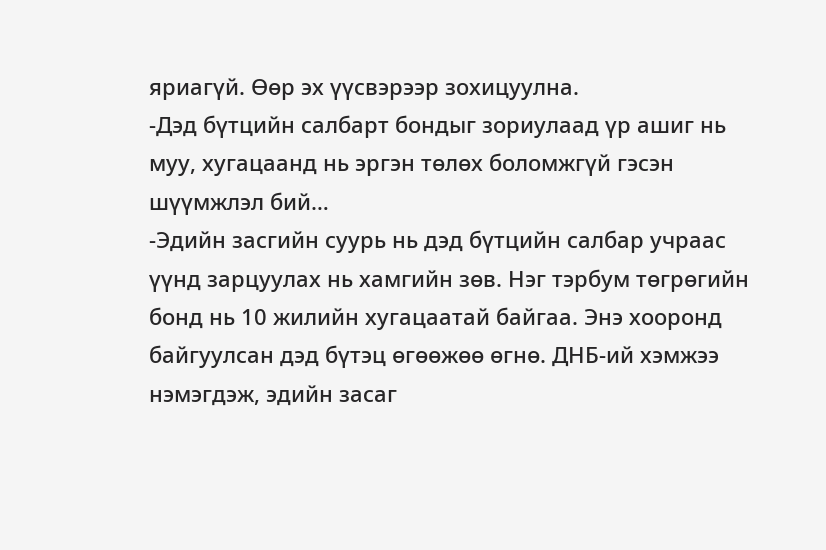яриагүй. Өөр эх үүсвэрээр зохицуулна.
-Дэд бүтцийн салбарт бондыг зориулаад үр ашиг нь муу, хугацаанд нь эргэн төлөх боломжгүй гэсэн шүүмжлэл бий…
-Эдийн засгийн суурь нь дэд бүтцийн салбар учраас үүнд зарцуулах нь хамгийн зөв. Нэг тэрбум төгрөгийн бонд нь 10 жилийн хугацаатай байгаа. Энэ хооронд байгуулсан дэд бүтэц өгөөжөө өгнө. ДНБ-ий хэмжээ нэмэгдэж, эдийн засаг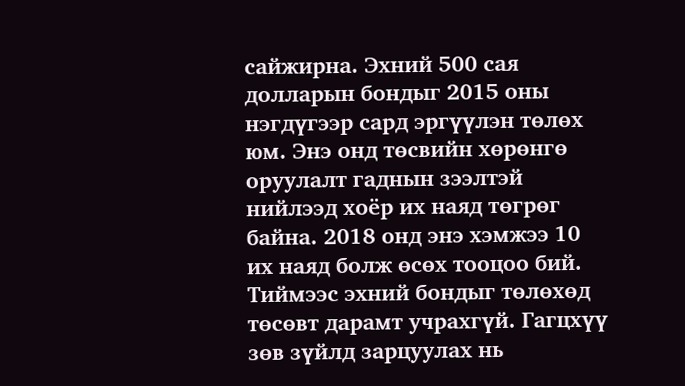сайжирна. Эхний 500 сая долларын бондыг 2015 оны нэгдүгээр сард эргүүлэн төлөх юм. Энэ онд төсвийн хөрөнгө оруулалт гаднын зээлтэй нийлээд хоёр их наяд төгрөг байна. 2018 онд энэ хэмжээ 10 их наяд болж өсөх тооцоо бий. Тиймээс эхний бондыг төлөхөд төсөвт дарамт учрахгүй. Гагцхүү зөв зүйлд зарцуулах нь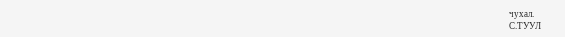чухал.
С.ТУУЛ